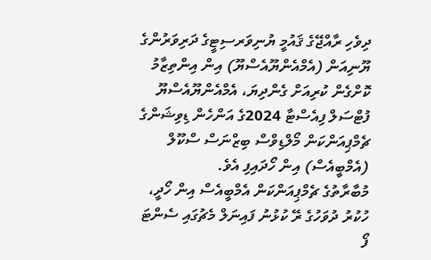ދިވެހި ރާއްޖޭގެ ޤައުމީ ޔުނިވަރސިޓީގެ ދަރިވަރުންގެ ޔޫނިއަން (އެމްއެންޔޫއެސްޔޫ) އިން އިންތިޒާމު ކޮށްގެން ކުރިއަށް ގެންދިޔަ، އެމްއެންޔޫއެސްޔޫ ފުޓްސަލް ފިއެސްޓާ 2024ގެ އަންހެން ޑިވިޝަންގެ ޗެމްޕިއަންކަން މޯލްޑިވްސް ބިޒްނަސް ސްކޫލް (އެމްބީއެސް) އިން ހޯދައިފި އެވެ.
މުބާރާތުގެ ޗެމްޕިއަންކަން އެމްބީއެސް އިން ހޯދީ، ހުކުރު ދުވަހުގެ ރޭ ކުޅުނު ފައިނަލް މެޗުގައި ސެންޓަ ފޯ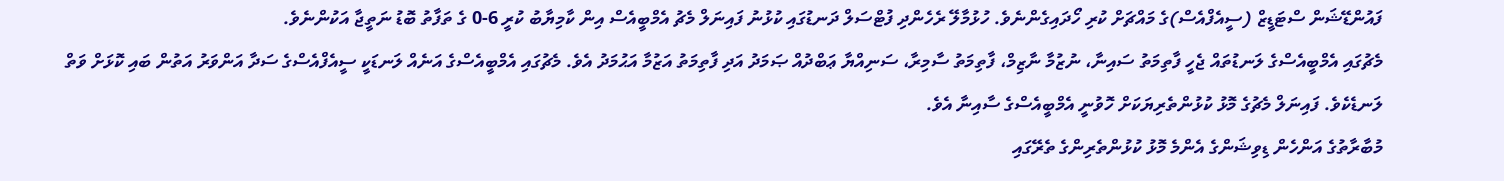ފައުންޑޭޝަން ސްޓަޑީޒް (ސީއެފްއެސް)ގެ މައްޗަށް ކުރި ހޯދައިގެންނެވެ. ހުޅުމާލޭ ރެހެންދި ފުޓްސަލް ދަނޑުގައި ކުޅުނު ފައިނަލް މެޗު އެމްބީއެސް އިން ކާމިޔާބު ކުރީ 6-0 ގެ ތަފާތު ބޮޑު ނަތީޖާ އަކުންނެވެ.
މެޗުގައި އެމްބީއެސްގެ ލަނޑުތައް ޖެހީ ފާތިމަތު ސައިނާ، ނުޒުމާ ނާޒިމް، ފާތިމަތު ސާމިރާ، ސަނިއްޔާ ޢަބްދުއް ޞަމަދު އަދި ފާތިމަތު އަޒުމާ އަޙުމަދު އެވެ. މެޗުގައި އެމްބީއެސްގެ އަނެއް ލަނޑަކީ ސީއެފްއެސްގެ ސަދާ އަންވަރު އަތުން ބައި ކޮޅަށް ވަތް ލަނޑެކެވެ. ފައިނަލް މެޗުގެ މޮޅު ކުޅުންތެރިޔަކަށް ހޮވުނީ އެމްބީއެސްގެ ސާއިނާ އެވެ.
މުބާރާތުގެ އަންހެން ޑިވިޝަންގެ އެންމެ މޮޅު ކުޅުންތެރިންގެ ތެރޭގައި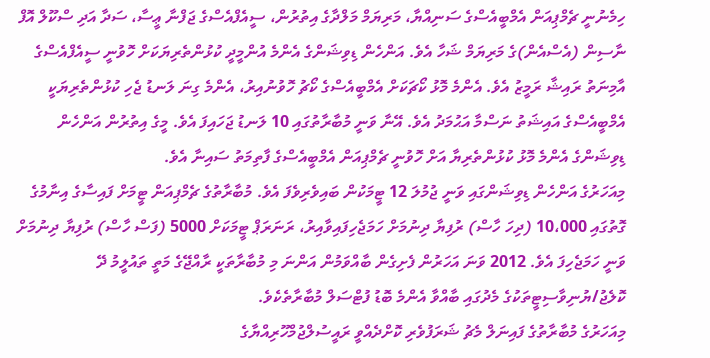ހިމެނުނީ ޗެމްޕިއަން އެމްބީއެސްގެ ސަނިއްޔާ، މަރިޔަމް މަލްދާގެ އިތުރުން، ސީއެފްއެސްގެ ޖަފްނާ ޢީސާ، ސަދާ އަދި ސްކޫލް އޮފް ނާސިން (އެސްއެން)ގެ މަރިޔަމް ޝަހާ އެވެ. އަންހެން ޑިވިޝަންގެ އެންމެ އުންމީދީ ކުޅުންތެރިޔަކަށް ހޮވުނީ ސީއެފްއެސްގެ އާމިނަތު ރައިޝާ ރަމީޒު އެވެ. އެންމެ މޮޅު ކޯޗަކަށް އެމްބީއެސްގެ ކޯޗު ހޮވުނުއިރު، އެންމެ ގިނަ ލަނޑު ޖެހި ކުޅުންތެރިޔަކީ އެމްބީއެސްގެ އައިޝަތު ނަސްމާ އަޙުމަދު އެވެ. އޭނާ ވަނީ މުބާރާތުގައި 10 ލަނޑު ޖަހައިފަ އެވެ. މީގެ އިތުރުން އަންހެން ޑިވިޝަންގެ އެންމެ މޮޅު ކުޅުންތެރިޔާ އަށް ހޮވުނީ ޗެމްޕިއަން އެމްބީއެސްގެ ފާތިމަތު ސައިނާ އެވެ.
މިއަހަރުގެ އަންހެން ޑިވިޝަންގައި ވަނީ ޖުމުލަ 12 ޓީމަކުން ބައިވެރިވެފަ އެވެ. މުބާރާތުގެ ޗެމްޕިއަން ޓީމަށް ފައިސާގެ އިނާމުގެ ގޮތުގައި 10،000 (ދިހަ ހާސް) ރުފިޔާ ދިނުމަށް ހަމަޖެހިފައިވާއިރު، ރަނަރަޕް ޓީމަކަށް 5000 (ފަސް ހާސް) ރުފިޔާ ދިނުމަށް ވަނީ ހަމަޖެހިފަ އެވެ. 2012 ވަނަ އަހަރުން ފެށިގެން ބާއްވަމުން އަންނަ މި މުބާރާތަކީ ރާއްޖޭގެ މަތީ ތައުލީމު ދޭ ކޮލެޖު/ޔުނިވާސިޓީތަކުގެ މެދުގައި ބާއްވާ އެންމެ ބޮޑު ފުޓްސަލް މުބާރާތެކެވެ.
މިއަހަރުގެ މުބާރާތުގެ ފައިނަލް މެޗު ޝަރަފުވެރި ކޮށްދެއްވީ ރައީސުލްޖުމްހޫރިއްޔާގެ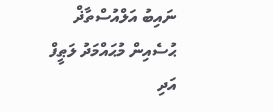ނައިބު އަލްއުސްތާޛް ޙުސެއިން މުޙައްމަދު ލަޠީފް އަދި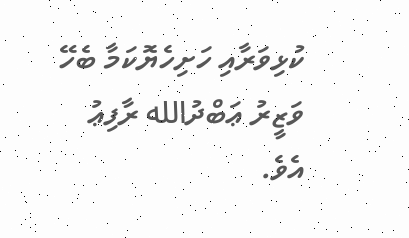ކުޅިވަރާއި ހަށިހެޔޮކަމާ ބެހޭ ވަޒީރު ޢަބްދުالله ރާފިޢު އެވެ.